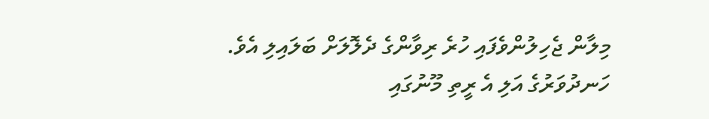މިލާން ޖެހިލުންވެފައި ހުރެ ރިވާންގެ ދެލޮލަށް ބަލައިލި އެވެ. ހަނދުވަރުގެ އަލި އެ ރީތި މޫނުގައި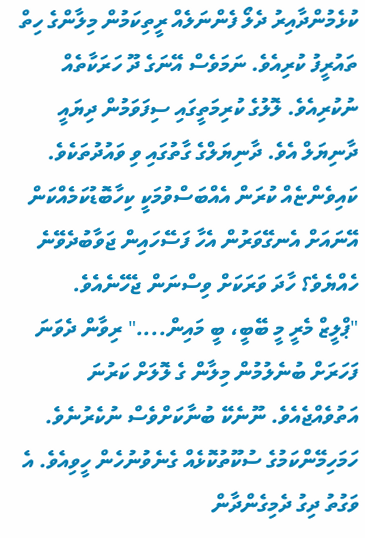ކުޅެމުންދާއިރު ދެލޯ ފެންނަލެއް ރީތިކަމުން މިލާންގެ ހިތް ތައުރީފު ކުރިއެވެ. ނަމަވެސް އޭނަގެ ދޫ ހަރަކާތެއް ނުކުރިއެވެ. ލޮލުގެ ކުރިމަތީގައި ސިފަވަމުން ދިޔައީ ދާނިޔަލް އެވެ. ދާނިޔަލްގެ ގާތުގައި ވި ވައުދުތަކެވެ. ކައިވެންޏެއް ކުރަން އެއްބަސްވުމަކީ ކިހާބޮޑުކަމެއްކަން އޭނައަށް އެނގޭވަރުން އެހާ ފަސޭހައިން ޖަވާބުދެވޭނެ ހެއްޔެވެ؟ ހާދަ ވަރަކަށް ވިސްނަން ޖެހޭނެއެވެ.
"ޕްލީޒް މެރީ މީ ބޭބީ، ބީ މައިން...." ރިވާން ދެވަނަ ފަހަރަށް ބުނެލުމުން މިލާން ގެ ލޮލަށް ކަރުނަ އަތުވެއްޖެއެވެ. ނޫނެކޭ ބުނާކަށްވެސް ނުކެރުނެވެ.
ހަމަހިމޭންކަމުގެ ސުކޫތުކޮޅެއް ގެނެވުނުހެން ހީވިއެވެ. އެ ވަގުތު ދިގު ދެމިގެންދާން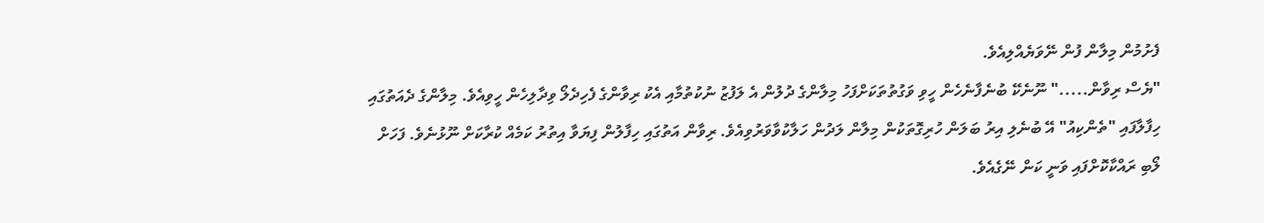ފެށުމުން މިލާން ފުން ނޭވަޔެއްލިއެވެ.
"ޔެސް ރިވާން....." ނޫނެކޭ ބުނެފާނެހެން ހީވި ވަގުތުތަކަށްފަހު މިލާންގެ ދުލުން އެ ލަފުޒު ނުކުތުމާއި އެކު ރިވާންގެ ފެހިދެލޯ ވިދާލިހެން ހީވިއެވެ. މިލާންގެ ދެއަތުގައި ހިފާލާފައި "ތެންކިއު" އޭ ބުނެލި އިރު ބަލަން ހުރިގޮތަކުން މިލާން ލަދުން ހަލާކުވާވަރުވިއެވެ. ރިވާން އަތުގައި ހިފާލުން ފިޔަވާ އިތުރު ކަމެއް ކުރާކަށް ނޫޅުނެވެ. ފަހަށް ލޯބި ރައްކާކޮށްފައި ވަނީ ކަން ނޭގެއެވެ.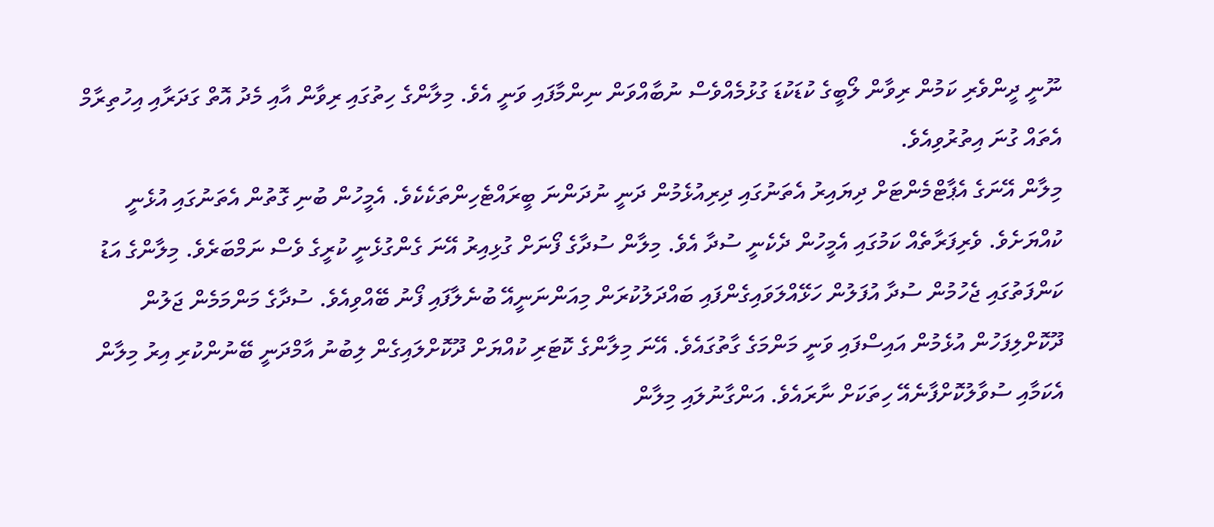ނޫނީ ދީންވެރި ކަމުން ރިވާން ލޯބީގެ ކުޑަކުޑަ ގުޅުމެއްވެސް ނުބާއްވަން ނިންމާފައި ވަނީ އެވެ. މިލާންގެ ހިތުގައި ރިވާން އާއި މެދު އޮތް ގަދަރާއި އިހުތިރާމް އެތައް ގުނަ އިތުރުވިއެވެ.
މިލާން އޭނަގެ އެޕާޓްމެންޓަށް ދިޔައިރު އެތަނުގައި ދިރިއުޅެމުން ދަނީ ނުދަންނަ ބީރައްޓެހިންތަކެކެވެ. އެމީހުން ބުނި ގޮތުން އެތަނުގައި އުޅެނީ ކުއްޔަށެވެ. ވެރިފަރާތެއް ކަމުގައި އެމީހުން ދެކެނީ ސުދާ އެވެ. މިލާން ސުދާގެ ފޯނަށް ގުޅިއިރު އޭނަ ގެންގުޅެނީ ކުރީގެ ވެސް ނަމްބަރެވެ. މިލާންގެ އަޑު ކަންފަތުގައި ޖެހުމުން ސުދާ އުފަލުން ހަޅޭއްލަވައިގެންފައި ބައްދަލުކުރަން މިއަންނަނީއޭ ބުނެލާފައި ފޯނު ބޭއްވިއެވެ. ސުދާގެ މަންމަމެން ޖަލުން ދޫކޮށްލިފަހުން އުޅެމުން އައިސްފައި ވަނީ މަންމަގެ ގާތުގައެވެ. އޭނަ މިލާންގެ ކޮޓަރި ކުއްޔަށް ދޫކޮށްލައިގެން ލިބުނު އާމްދަނީ ބޭނުންކުރި އިރު މިލާން އެކަމާއި ސުވާލުކޮށްފާނެއޭ ހިތަކަށް ނާރައެވެ. އަންގާނުލައި މިލާން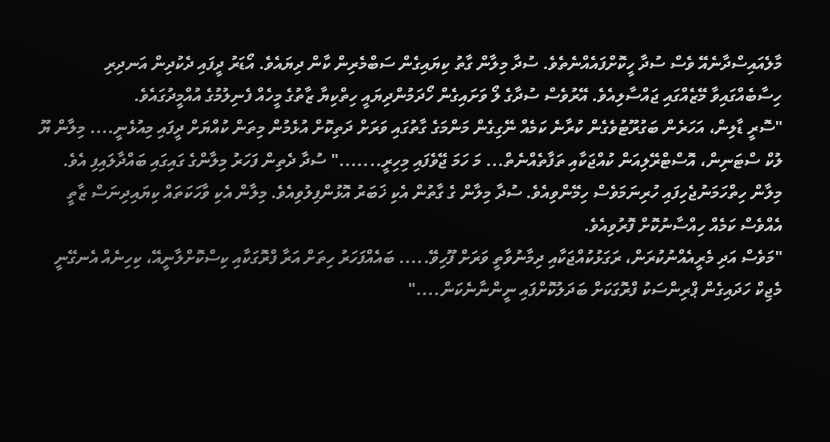މާލެއައިސްދާނެއޭ ވެސް ސުދާ ހީކޮށްފައެއްނެތެވެ. ސުދާ މިލާން ގާތު ކިޔައިގެން ސަބްމެރިން ކާން ދިޔައެވެ. އޯޑަރު ދީފައި ދެކުދިން އަނދިރި ހިސާބެއްގައިވާ މޭޒެއްގައި ޖައްސާލިއެވެ. އޭރުވެސް ސުދާގެ ލޯ ވަށައިގެން ހޯދަމުންދިޔައީ ހިތްކިޔާ ޒާތުގެ މީހެއް ފެނިލުމުގެ އުއްމީދުގައެވެ.
"ސޮރީ ޑާލިން، އަހަރެން ބަގުރޫޓުވެގެން ކުރާނެ ކަމެއް ނޭގިގެން މަންމަގެ ގާތުގައި ވަރަށް ދަތިކޮށް އުޅެމުން މިތަން ކުއްޔަށް ދީފައި މިއުޅެނީ.... މިލާން ޔޫ ލުކް ސްޓަނިން، އޮސްޓްރޭލިއަން ކުއްޖަކާއި ތަފާތެއްނެތް... މަ ހަމަ ޖޭވެފައި މިހިރީ......." ސުދާ ދެތިން ފަހަރު މިލާންގެ ގައިގައި ބައްދާލައިފި އެވެ. މިލާން ހިތްހަމަނުޖެހިފައި ހުރިނަމަވެސް ހިމޭންވިއެވެ. ސުދާ މިލާން ގެ ގާތުން އެކި ޚަބަރު އޮޅުންފިލުވިއެވެ. މިލާން އެކި ވާހަކަތައް ކިޔައިދިނަސް ޒާތީ އެއްވެސް ކަމެއް ހިއްސާނުކޮށް ފޮރުވިއެވެ.
"މަވެސް އަދި މެރީއެއްނުކުރަން، ރަގަޅުކުއްޖަކާއި ދިމާނުވާތީ ވަރަށް ފޫހިވޭ..... ބައެއްފަހަރު ހިތަށް އަރާ ފްރޮގަކާއި ކިސްކޮށްލާނީއޭ، ކިހިނެއް އެނގޭނީ މެޖިކް ހަދައިގެން ޕްރިންސަކު ފްރޮގަކަށް ބަދަލުކޮށްފައި ނީންނާނެކަން...."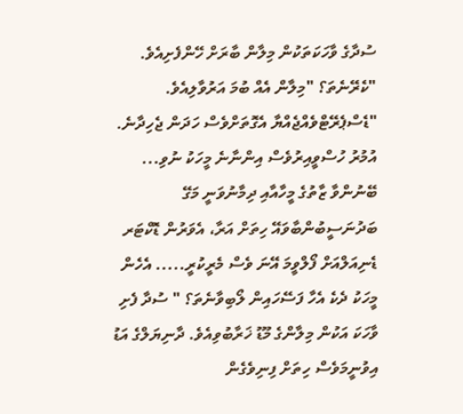ސުދާގެ ވާހަކަތަކުން މިލާން ބާރަށް ހޭންފެށިއެވެ.
"ކެރޭނެތަ؟ "މިލާން އެއް ބުމަ އަރުވާލިއެވެ.
"ޑެސްޕެރޭޓްވެއްޖެއްޔާ އެގޮތަށްވެސް ހަދަން ޖެހިދާނެ. އުމުރު ހުސްވީއިރުވެސް އިންނާނެ މީހަކު ނުވި... ބޭނުންވާ ޒާތުގެ މީހާއާއި ދިމާނުވަނީ މަގޭ ބަދުނަސީބުންބާވައޭ ހިތަށް އަރާ، އެވަރުން ޑޮކްޓަރ ޑެނިއަލްއަށް ފޯލްވީމަ އޭނަ ވެސް މެރީކުރީ..... އެހެން މީހަކު ދެކެ އެހާ ފަސޭހައިން ލޯބިވާނެތަ؟ " ސުދާ ފެށި ވާހަކަ އަކުން މިލާންގެ މޫޑު ޚަރާބުވިއެވެ. ދާނިޔަލްގެ އަޑު އިވުނީމަވެސް ހިތަށް ފިނިވެގެން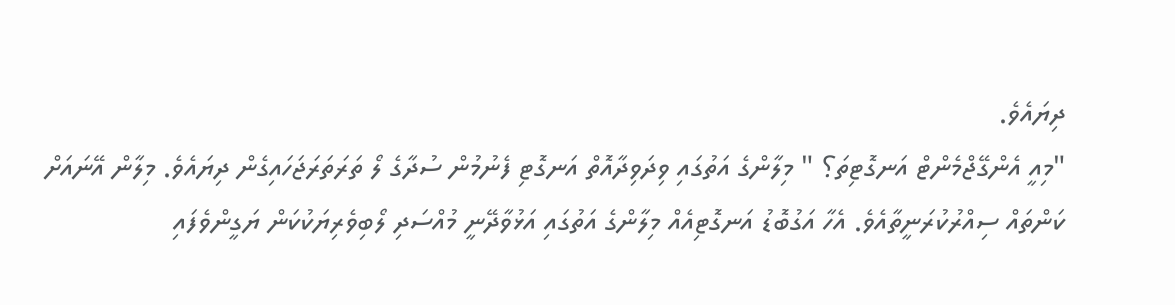ދިޔައެވެ.
"މިއީ އެންގޭޖްމެންޓް އަނގޮޓިތަ؟ " މިލާންގެ އަތުގައި ވިދަވިދާއޮތް އަނގޮޓި ފެނުމުން ސުދާގެ ލޯ ތަރަތަރަޖަހައިގެން ދިޔައެވެ. މިލާން އޭނައަށް ކަންތައް ސިއްރުކުރަނީތާއެވެ. އެހާ އަގުބޮޑު އަނގޮޓިއެއް މިލާންގެ އަތުގައި އަޅުވާދޭނީ މުއްސަދި ލޯބިވެރިޔަކުކަން ޔަގީންވެފައި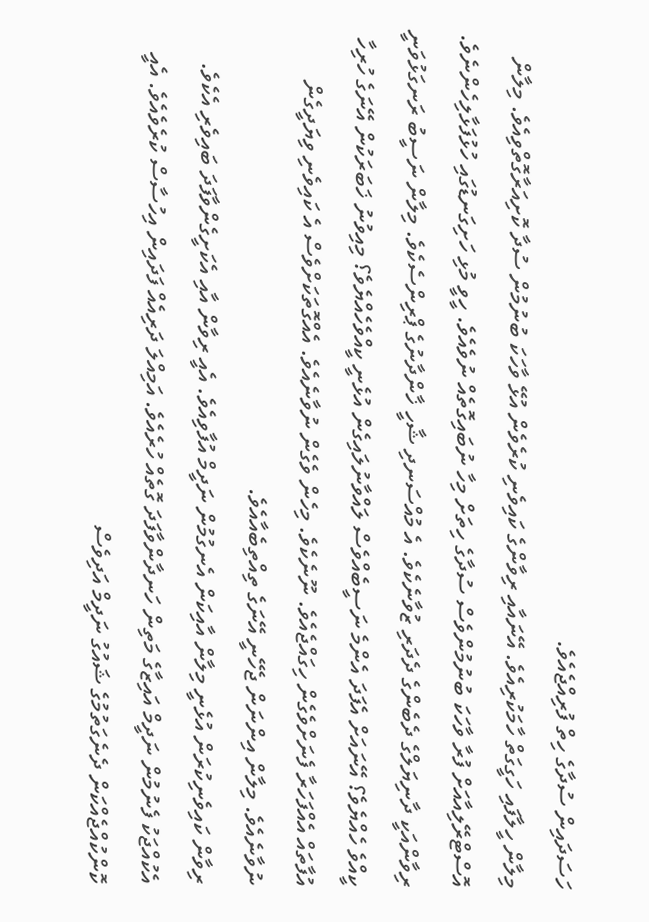ހަސަދައިން ސުދާގެ ހިތް ފުރިއްޖެއެވެ.
މިލާން ހީލާފައި ހަގީގަތް ހާމަކުރިއެވެ. އޭނައާއި ރިވާންގެ ކައިވެނި ކުރެވެން އުޅޭ ވާހަކަ ބުނުމުން ސުދާ ކޮށިއަރާގޮތްވިއެވެ. މިލާން އޮސްޓްރޭލިއާއަށް ފުރާ ވާހަކަ ބުނުމުންވެސް ސުދާގެ ހިތަށް މިހާ ނުބައިގޮތެއް ނުވެއެވެ. ހީވީ މުޅި ހަށިގަނޑުގައި ހުޅުފަޅާލިހެންނެވެ. ރިވާންއަކީ ދާނިޔަލްގެ ދެބެންގެ ދެދަރި ޒުވާނެކެވެ. އެ މުއްސަނދި ޝާހީ ޚާންދާނުގެ ޕްރިންސެކެވެ. މިލާން ނަސީބު ރަނގަޅުވަނީ ކީއްވެ ހެއްޔެވެ؟ އޭނައަށް އެފަދަ އެންމެ ނަސީބެއްވެސް ލައްވާނުލައިގެން އުޅެނީ ކީއްވެހެއްޔެވެ؟ މިއިވުނު ޚަބަރަކުން އޭނަގެ ހުރިހާ އުފާތައް އެއްފަހަރާ ފެނަށްވެގެން ހިގައްޖެއެވެ. ނޫނެކެވެ. މިހެން ވެގެން ނުވާނެއެވެ. އެއްގޮތަކަށްވެސް އެ ކައިވެނި ވިޔަދީގެން ނުވާނެއެވެ. މިލާން އިންނަން ޖެހޭނީ އޭނަގެ ތިއްތިބެއާއެވެ.
ރިވާން ކައިވެނިކުރަން އުޅެނީ މިލާން އާއިކަން އެނގުމުން ނަދީމް އުފާވިއެވެ. އެއީ ރިވާން އާއި އެކަށީގެންވާފަދަ ބައިވެރި އެކެވެ. އެކުއްޖަކު ފެނުމުން ނަދީމް އައިޒާގެ މަތިން ހަނދާންވާފަދަ ގޮތެއް ހުރެއެވެ. އަމިއްލަ ދަރިއެއް ފަދައިން އިހުސާސް ކުރެވެއެވެ. އެއީ ކޮންކުއްޖެއްކަން ދެނެގަތުމުގެ ޝައުގު ނަދީމް އަދިވެސް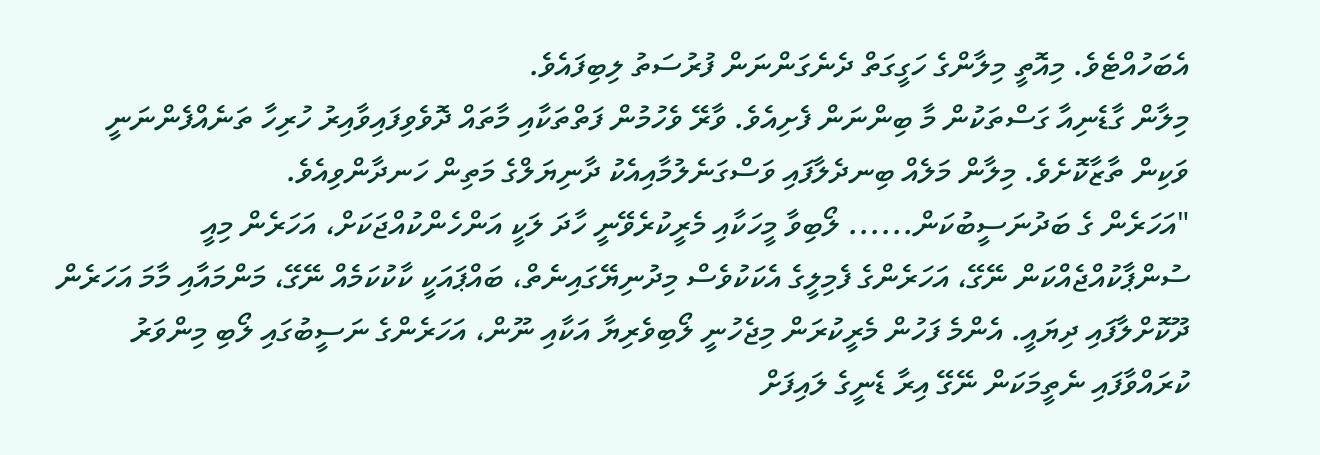އެބަހުއްޓެވެ. މިއޮތީ މިލާންގެ ހަގީގަތް ދެނެގަންނަން ފުރުސަތު ލިބިފައެވެ.
މިލާން ގާޑެނިއާ ގަސްތަކުން މާ ބިންނަން ފެށިއެވެ. ވާރޭ ވެހުމުން ފަތްތަކާއި މާތައް ދޮވެވިފައިވާއިރު ހުރިހާ ތަނެއްފެންނަނީ ވަކިން ތާޒާކޮށެވެ. މިލާން މަލެއް ބިނދެލާފައި ވަސްގަނެލުމާއިއެކު ދާނިޔަލްގެ މަތިން ހަނދާންވިއެވެ.
"އަހަރެން ގެ ބަދުނަސީބުކަން...... ލޯބިވާ މީހަކާއި މެރީކުރެވޭނީ ހާދަ ލަކީ އަންހެންކުއްޖަކަށް، އަހަރެން މިއީ ސުންޕާކުއްޖެއްކަން ނޭގޭ، އަހަރެންގެ ފެމިލީގެ އެކަކުވެސް މިދުނިޔޭގައިނެތް، ބައްޕައަކީ ކާކުކަމެއް ނޭގޭ، މަންމައާއި މާމަ އަހަރެން ދޫކޮށްލާފައި ދިޔައީ. އެންމެ ފަހުން މެރީކުރަން މިޖެހުނީ ލޯބިވެރިޔާ އަކާއި ނޫން، އަހަރެންގެ ނަސީބުގައި ލޯބި މިންވަރު ކުރައްވާފައި ނެތީމަކަން ނޭގޭ އިރާ ޑެނީގެ ލައިފަށް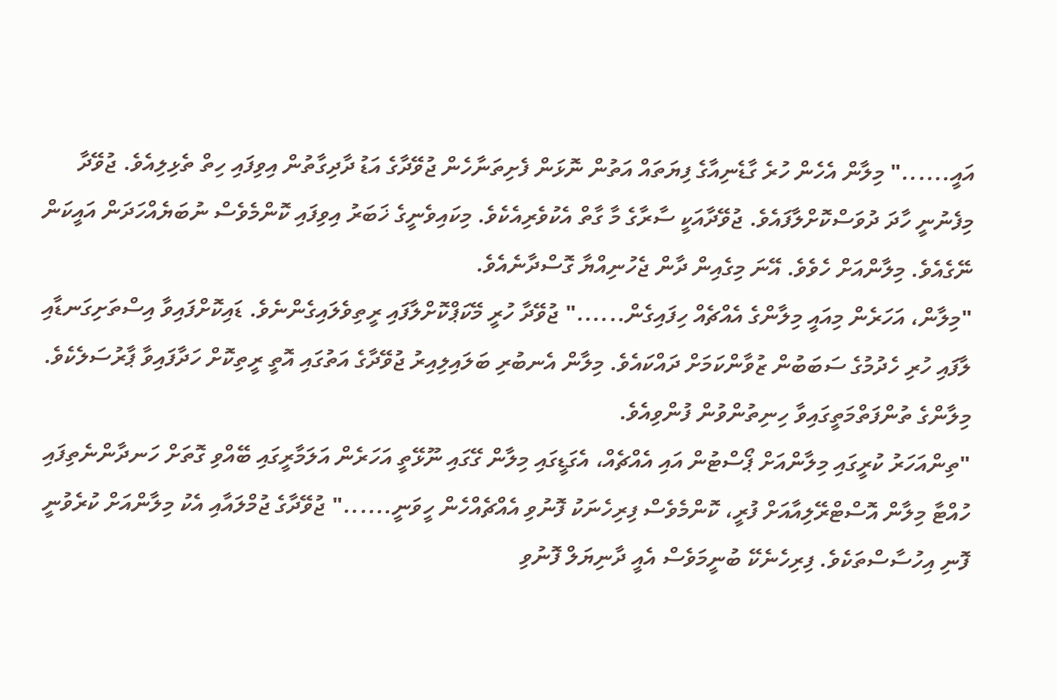އައީ......" މިލާން އެހެން ހުރެ ގާޑެނިއާގެ ފިޔަތައް އަތުން ނޮޅަން ފެށިތަނާހެން ޖުވޭދާގެ އަޑު ދާދިގާތުން އިވިފައި ހިތް ތެޅިލިއެވެ. ޖުވޭދާ މިފެނުނީ ހާދަ ދުވަސްކޮށްލާފައެވެ. ޖުވޭދާއަކީ ސާރާގެ މާ ގާތް އެކުވެރިއެކެވެ. މިކައިވެނީގެ ޚަބަރު އިވިފައި ކޮންމެވެސް ނުބަޔެއްހަދަން އައީކަން ނޭގެއެވެ. މިލާންއަށް ހެވެވެ. އޭނަ މިގެއިން ދާން ޖެހުނިއްޔާ ގޮސްދާނެއެވެ.
"މިލާން، އަހަރެން މިއައީ މިލާންގެ އެއްޗެއް ހިފައިގެން......" ޖުވޭދާ ހުރީ މޭކަޕްކޮށްލާފައި ރީތިވެލައިގެންނެވެ. ޑައިކޮށްފައިވާ އިސްތަށިގަނޑާއި ލާފައި ހުރި ހެދުމުގެ ސަބަބުން ޒުވާންކަމަށް ދައްކައެވެ. މިލާން އެނބުރި ބަލައިލިއިރު ޖުވޭދާގެ އަތުގައި އޮތީ ރީތިކޮށް ހަދާފައިވާ ޕާރުސަލެކެވެ. މިލާންގެ ތުންފަތްމަތީގައިވާ ހިނިތުންވުން ފުންވިއެވެ.
"ތިންއަހަރު ކުރީގައި މިލާންއަށް ޕޯސްޓުން އައި އެއްޗެއް، އެގަޑީގައި މިލާން ގޭގައި ނޫޅޭތީ އަހަރެން އަލަމާރީގައި ބޭއްވި ގޮތަށް ހަނދާންނެތިފައި ހުއްޓާ މިލާން އޮސްޓްރޭލިއާއަށް ފުރީ، ކޮންމެވެސް ފިރިހެނަކު ފޮނުވި އެއްޗެއްހެން ހީވަނީ......" ޖުވޭދާގެ ޖުމްލައާއި އެކު މިލާންއަށް ކުރެވުނީ ފޮނި އިހުސާސްތަކެވެ. ފިރިހެނެކޭ ބުނީމަވެސް އެއީ ދާނިޔަލް ފޮނުވި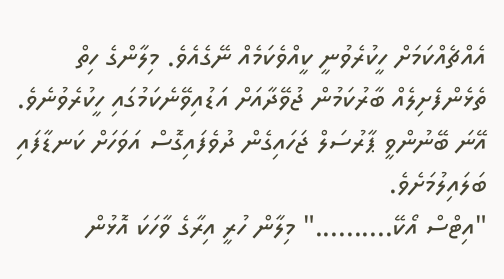އެއްޗެއްކަމަށް ހީކުރެވުނީ ކީއްވެކަމެއް ނޭގެއެވެ. މިލާންގެ ހިތް ތެޅެންފެށިލެއް ބާރުކަމުން ޖުވޭދާއަށް އަޑުއިވޭނެކަމުގައި ހީކުރެވުނެވެ. އޭނަ ބޭނުންވީ ޕާރުސަލް ޖަހައިގެން ދުވެފައިގޮސް އަވަހަށް ކަނޑާފައި ބަލައިލުމަށެވެ.
"އިޓްސް އޯކޭ.........." މިލާން ހުރީ އިރާގެ ވާހަކަ އޮޅުން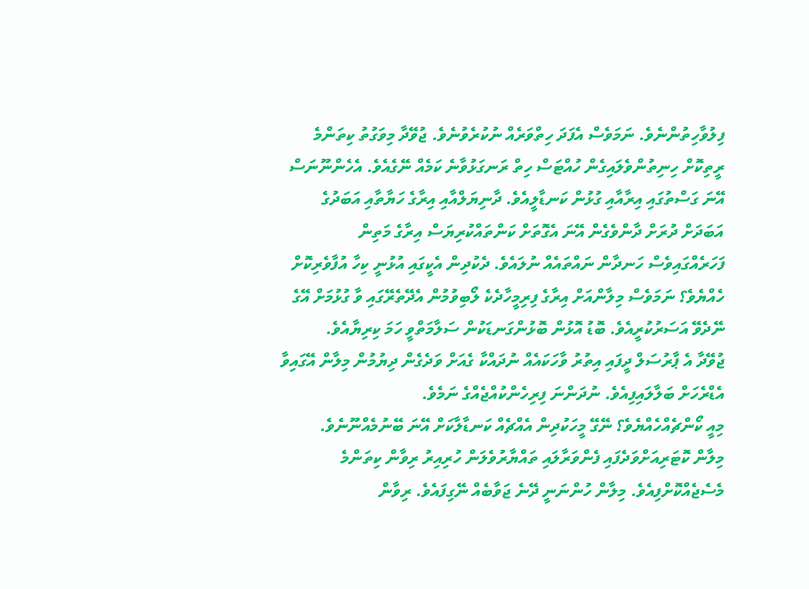ފިލުވާހިތުންނެވެ. ނަމަވެސް އެފަދަ ހިތްވަރެއް ނުކުރެވުނެވެ. ޖުވޭދާ މިވަގުތު ކިތަންމެ ރީތިކޮށް ހިނިތުންވެލައިގެން ހުއްޓަސް ހިތް ރަނގަޅުވާނެ ކަމެއް ނޭގެއެވެ. އެހެންނޫނަސް އޭނަ ގަސްތުގައި އިރާއާއި ގުޅުން ކަނޑާލީއެވެ. ދާނިޔަލްއާއި އިރާގެ ހަޔާތާއި އަބަދުގެ އަބަދަށް ދުރަށް ދާންވެގެން އޭނަ އެގޮތަށް ކަންތައްކުރިޔަސް އިރާގެ މަތިން ފަހަރެއްގައިވެސް ހަނދާން ނައްތައެއް ނުލައެވެ. ދެކުދިން އެކީގައި އުޅުނީ ކިހާ އުފާވެރިކޮށް ހެއްޔެވެ؟ ނަމަވެސް މިލާންއަށް އިރާގެ ފިރިމީހާދެކެ ލޯބިވުމުން އެދޭތެރޭގައި ވާ ގުޅުމަށް އޭގެ ނޭދެވޭ އަސަރުކުރީއެވެ. ބޮޑު އޮޅުން ބޮޅުންގަނޑަކުން ސަލާމަތްވީ ހަމަ ކިރިޔާއެވެ.
ޖުވޭދާ އެ ޕާރުސަލް ދީފައި އިތުރު ވާހަކައެއް ނުދައްކާ ގެއަށް ވަދެގެން ދިޔުމުން މިލާން އޭގައިވާ އެޑްރެހަށް ބަލާލައިފިއެވެ. ނުދަންނަ ފިރިހެންކުއްޖެއްގެ ނަމެވެ.
މިއީ ކޯންޗެއްހެއްޔެވެ؟ ނޭގޭ މީހަކުދިން އެއްޗެއް ކަނޑާލާކަށް އޭނަ ބޭނުމެއްނޫނެވެ.
މިލާން ކޮޓަރިއަށްވަދެފައި ފެންވަރާލައި ތައްޔާރުވެލަން ހުރިއިރު ރިވާން ކިތަންމެ މެސެޖެއްކޮށްފިއެވެ. މިލާން ހުންނަނީ ދޭނެ ޖަވާބެއް ނޭގިފައެވެ. ރިވާން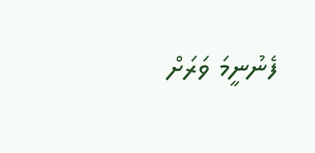ފެނުނީމަ ވަރަށް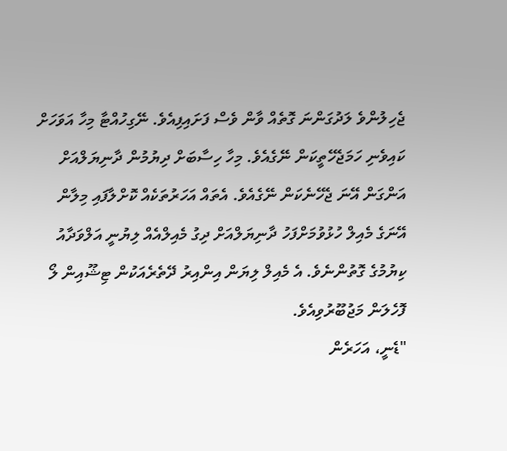ޖެހިލުންވެ ލަދުގަންނަ ގޮތެއް ވާން ވެސް ފަށައިފިއެވެ. ނޭގިހުއްޓާ މިހާ އަވަހަށް ކައިވެނި ހަމަޖެހޭތީކަން ނޭގެއެވެ. މިހާ ހިސާބަށް ދިޔުމުން ދާނިޔަލްއަށް އަންގަން އޭނަ ޖެހޭނެކަން ނޭގެއެވެ. އެތައް އަހަރުތަކެއް ކޮށްލާފައި މިލާން އޭނަގެ މެއިލް ހުޅުވުމަށްފަހު ދާނިޔަލްއަށް ދިގު މެއިލްއެއް ލިޔުނީ އަލްވަދާއު ކިޔުމުގެ ގޮތުންނެވެ. އެ މެއިލް ލިޔަން އިންއިރު ދޭތެރެއަކުން ޓިޝޫއިން ލޯ ފޮހެލަން މަޖުބޫރުވިއެވެ.
"ޑެނީ، އަހަރެން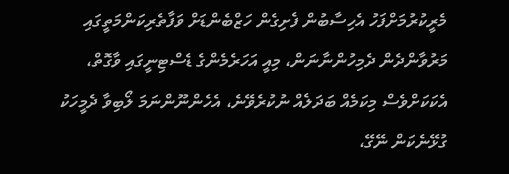މެރީކުރުމަށްފަހު އެހިސާބުން ފެށިގެން ހަޒްބެންޑަށް ވަފާތެރިކަންމަތީގައި މަރުވާންދެން ދެމިހުންނާނަން، މިއީ އަހަރެމެންގެ ޑެސްޓިނީގައި ވާގޮތް، އެކަކަށްވެސް މިކަމެއް ބަދަލެއް ނުކުރެވޭނެ، އެހެންނޫންނަމަ ލޯބިވާ ދެމީހަކު ގުޅޭނެކަން ނޭގޭ،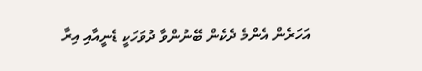އަހަރެން އެންމެ ދެކެން ބޭނުންވާ ދުވަހަކީ ޑެނީއާއި އިރާ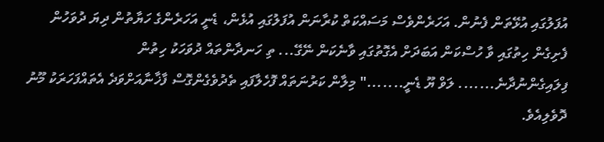އުފަލުގައި އުޅޭތަން ފެނުން. އަހަރެންވެސް މަސައްކަތް ކުރާނަން އުފަލުގައި އުޅެން، ޑެނީ އަހަރެންގެ ހަޔާތުން ދިޔަ ދުވަހުން ފެށިގެން ހިތުގައި ވާ ހުސްކަން އަބަދަށް އެގޮތުގައި ވާނެކަން ނޭގޭ... ތި ހަނދާންތައް ދުވަހަކު ހިތުން ފިލައިގެންނުދާނެ....... ލަވް ޔޫ ޑެނީ......." މިލާން ކަރުނަތައް ފޮހެލާފައި ތެދުވެގެންގޮސް ފާޚާނާއަށްވަދެ އެތައްފަހަރަކު މޫނު ދޮވެލިއެވެ.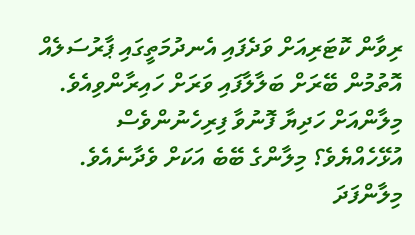ރިވާން ކޮޓަރިއަށް ވަދެފައި އެނދުމަތީގައި ޕާރުސަލެއް އޮތުމުން ބޭރަށް ބަލާލާފައި ވަރަށް ހައިރާންވިއެވެ. މިލާންއަށް ހަދިޔާ ފޮނުވާ ފިރިހެނުންވެސް އުޅޭހެއްޔެވެ؟ މިލާންގެ ބޭބެ އަކަށް ވެދާނެއެވެ. މިލާންފަދަ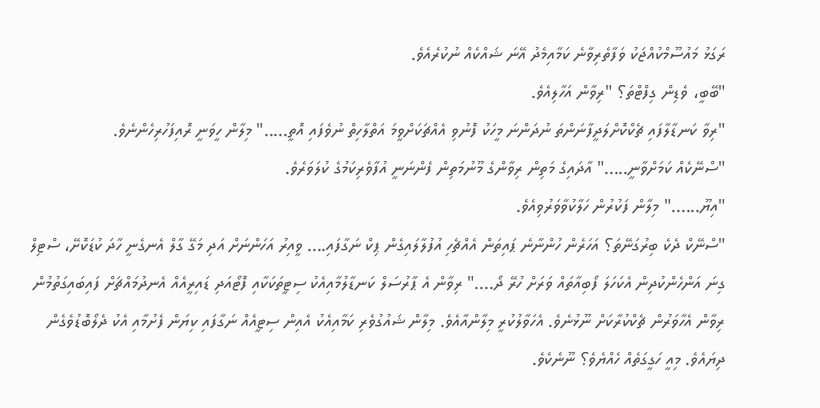ރަގަޅު މައުސޫމްކުއްޖަކު ވަފާތެރިވާނެ ކަމާއިމެދު އޭނަ ޝައްކެއް ނުކުރެއެވެ.
"ބޭބީ، ވެޑިން ގިފްޓްތަ؟ "ރިވާން އަހާލިއެވެ.
"ރިވާ ކަނޑާލާފައި ޗެކްކޮށްލަދީފާނަންތަ ނުދަންނަ މީހަކު ފޮނުވި އެއްޗަކަށްވީމަ އަތްލާހިތް ނުވެފައި އޮތީ....." މިލާން ހީވަނީ ރޮއިފަހުރިހެންނެވެ.
"ސްނޭކެއް ކަމަށްވާނީ....." އާދައިގެ މަތިން ރިވާންގެ މޫނުމަތިން ފެންނަނީ އުފާވެރިކަމުގެ ކުލަވަރެވެ.
"އިޔޫ......" މިލާން ފަކުރުން ހަލާކުވާވަރުވިއެވެ.
"ސްނޭކް ދެކެ ބިރުގަނޭތަ؟ އަހަރެން ހުންނާނެ ޕައިތަން އެއްޗެހި އުފުލާލައިގެން ޕިކް ނަގާފައި.... ވީއިރު އަހަންނަށް އަދި މަގޭ ގާލް އެނގެނީ ހާދަ ކުޑަކޮށޭ، ސްޓިލް ގިނަ އަންހެންކުދިން އެކަހަލަ ފޯބިއާތައް ވަރަށް ހުރޭ ދޯ...." ރިވާން އެ ޕާރުސަލް ކަނޑާލުމާއިއެކު ސިޓީތަކަކާއި ފޮޓޯއަދި ޑައިރީއެއް އެނދުމައްޗަށް ފައިބައިގަތުމުން ރިވާން އެހާވަރުން ޗެކްކުރާކަށް ނޫޅުނެވެ. އެހަވާލުކުރީ މިލާންއާއެވެ. މިލާން ޝައުގުވެރި ކަމާއިއެކު އެއިން ސިޓީއެއް ނަގާފައި ކިޔަން ފެށުމާއި އެކު ދެލޯބޮޑުވެގެން ދިޔައެވެ. މިއީ ހަގީގަތެއް ހެއްޔެވެ؟ ނޫނެކެވެ.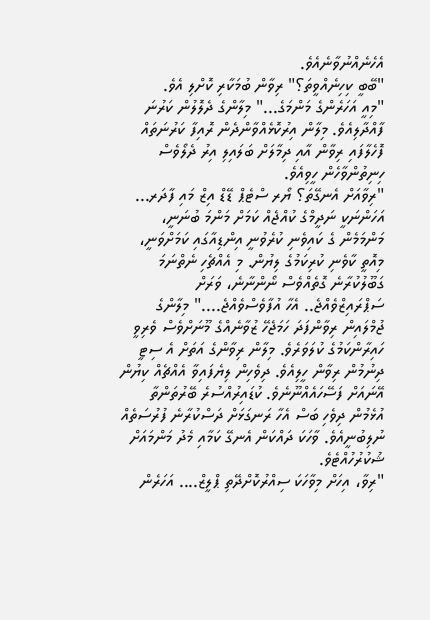އެހެނެއްނުވާނެއެވެ.
"ބޭބީ ކިހިނެއްވީތަ؟" ރިވާން ބުމަކާރި ކޮށްލި އެވެ.
"މިއީ އަހަރެންގެ މަންމަގެ..." މިލާންގެ ދެލޮލުން ކަރުނަ ފާއްދާލިއެވެ. މިލާން އިރުކޮޅެއްވާންދެން ރޮއިފާ ކަރުނަތައް ފޮހެލާފައި ރިވާން އާއި ދިމާލަށް ބަލައިލި އިރު ދެލޯވެސް ހިނިތުންވާހެން ހީވިއެވެ.
"ރިވާއަށް އެނގޭތަ؟ ޔޯރ ސްޓެޕް ޑޭޑް އިޒް މައި ފާދަރ... އަހަންނަކީ ނަދީމްގެ ކުއްޖެއް ކަމަށް މަންމަ ބުނަނީ، މަންމަމެން ގެ ކައިވެނި ކުރެވުނީ އިންޑިއާގައި ކަމަށްވަނީ، މިއޮތީ ކާވެނި ކުރިކަމުގެ ލިޔުން. މި އެއްޗެހި ނެތްނަމަ ގަބޫލުކުރާނެ ގޮތެއްވެސް ނޯންނާނެ، ވަރަށް ސަޕްރައިޒްވެއްޖެ.. އެހާ އުފާވެސްވެއްޖެ...." މިލާންގެ ޖުމްލައިން ރިވާންފަދަ ހަމަޖެހޭ ޒުވާނެއްގެ މޫނަށްވެސް ވެރިވީ ހައިރާންކަމުގެ ކުލަވަރެވެ. މިލާން ރިވާންގެ އަތަށް އެ ސިޓީ ދިނުމުން ރިވާން ހީލިއެވެ. ދިވެހިން ލިޔެފައިވާ އެއްޗެއް ކިޔުން އޭނައަށް ފަސޭހައެއްނޫނެވެ. ކުޑައިރުއްސުރެ ބޭރުތަންތާ އުޅެމުން ދިވެހި ބަސް އެހާ ރަނގަޅަށް ދަސްކުރާނެ ފުރުސަތެއް ނުލިބުނީއެވެ. ވާހަކަ ދައްކަން އެނގޭ ކަމާއި މެދު މަންމައަށް ޝުކުރުހުއްޓެވެ.
"ރިވާ، އިހަށް މިވާހަކަ ސިއްރުކޮށްދޭތި ޕްލީޒް.... އަހަރެން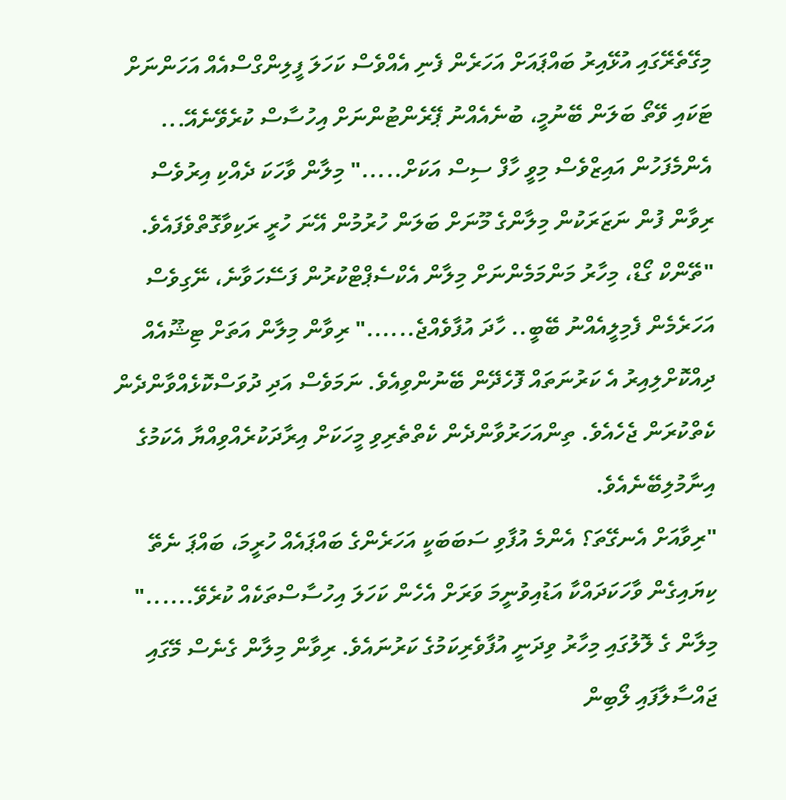މިގޭތެރޭގައި އުޅޭއިރު ބައްޕައަށް އަހަރެން ފެނި އެއްވެސް ކަހަލަ ފީލިންގްސްއެއް އަހަންނަށް ޓަކައި ވޭތޯ ބަލަން ބޭނުމީ، ބުނެއެއްނު ޕޭރެންޓުންނަށް އިހުސާސް ކުރެވޭނެއޭ... އެންމެފަހުން އައިޒްވެސް މިވީ ހާފް ސިސް އަކަށް....." މިލާން ވާހަކަ ދެއްކި އިރުވެސް ރިވާން ފުން ނަޒަރަކުން މިލާންގެ މޫނަށް ބަލަން ހުރުމުން އޭނަ ހުރީ ރަކިވާގޮތްވެފައެވެ.
"ތޭންކް ގޯޑް، މިހާރު މަންމަމެންނަށް މިލާން އެކްސެޕްޓްކުރުން ފަސޭހަވާނެ، ނޭގިވެސް އަހަރެމެން ފެމިލީއެއްނު ބޭބީ.. ހާދަ އުފާވެއްޖެ......" ރިވާން މިލާން އަތަށް ޓިޝޫއެއް ދިއްކޮށްލިއިރު އެ ކަރުނަތައް ފޮހެދޭން ބޭނުންވިއެވެ. ނަމަވެސް އަދި ދުވަސްކޮޅެއްވާންދެން ކެތްކުރަން ޖެހެއެވެ. ތިންއަހަރުވާންދެން ކެތްތެރިވި މީހަކަށް އިރާދަކުރެއްވިއްޔާ އެކަމުގެ އިނާމުލިބޭނެއެވެ.
"ރިވާއަށް އެނގޭތަ؟ އެންމެ އުފާވި ސަބަބަކީ އަހަރެންގެ ބައްޕައެއް ހުރީމަ، ބައްޕަ ނެތޭ ކިޔައިގެން ވާހަކަދައްކާ އަޑުއިވުނީމަ ވަރަށް އެހެން ކަހަލަ އިހުސާސްތަކެއް ކުރެވޭ......" މިލާން ގެ ލޮލުގައި މިހާރު ވިދަނީ އުފާވެރިކަމުގެ ކަރުނައެވެ. ރިވާން މިލާން ގެނެސް މޭގައި ޖައްސާލާފައި ލޯބިން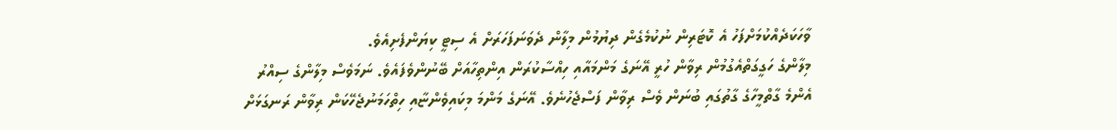ވާހަކަދެއްކުމަށްފަހު އެ ކޮޓަރިން ނުކުމެގެން ދިޔުމުން މިލާން ދެވަނަފަހަރަށް އެ ސިޓީ ކިޔަންފެށިއެވެ.
މިލާންގެ ހަގީގަތްއެގުމުން ރިވާން ހުރީ އޭނަގެ މަންމައާއި ހިއްސާކުރަން އިންތިހާއަށް ބޭނުންވެފައެވެ. ނަމަވެސް މިލާންގެ ސިއްރު އެންމެ ގާތްމީހާގެ ގާތުގައި ބުނަން ވެސް ރިވާން ފަސްޖެހުނެވެ. އޭނަގެ މަންމަ މިކައިވެންޏާއި ހިތްހަމަނުޖެހޭކަން ރިވާން ރަނގަޅަށް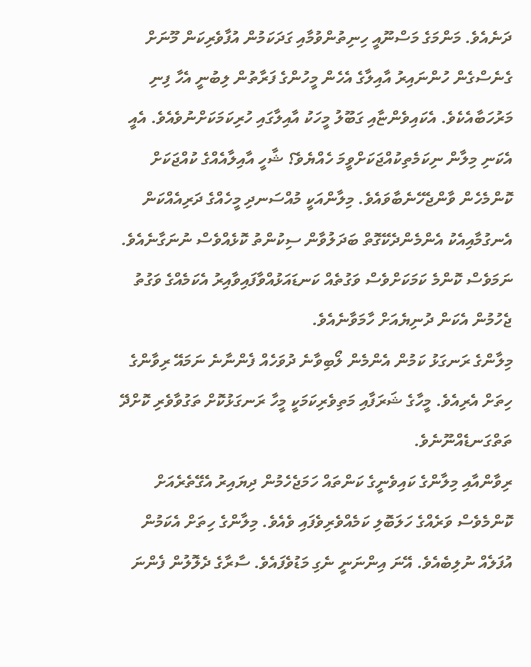ދަނެއެވެ. މަންމަގެ މަސްނޫއީ ހިނިތުންވުމާއި ގަދަކަމުން އުފާވެރިކަން މޫނަށް ގެނެސްގެން ހުންނައިރު އާއިލާގެ އެހެން މީހުންގެ ފަރާތުން ލިބުނީ އެހާ ފިނި މަރުހަބާއެކެވެ. އެކައިވެންޏާއި ގަބޫލު މީހަކު އާއިލާގައި ހުރިކަމަކަށްނުވެއެވެ. އެއީ އެކަނި މިލާން ނިކަމެތިކުއްޖަކަށްވީމަ ހެއްޔެވެ؟ ޝާހީ އާއިލާއެއްގެ ކުއްޖަކަށް ކޮންމެހެން ވާންޖެހޭނެބާވައެވެ. މިލާންއަކީ މުއްސަނދި މީހެއްގެ ދަރިއެއްކަން އެނގުމާއިއެކު އެންމެންދެކޭގޮތް ބަދަލުވާން ސިކުންތު ކޮޅެއްވެސް ނުނަގާނެއެވެ. ނަމަވެސް ކޮންމެ ކަމަކަށްވެސް ވަގުތެއް ކަނޑައަޅުއްވާފައިވާއިރު އެކަމެއްގެ ވަގުތު ޖެހުމުން އެކަން ދުނިޔެއަށް ހާމަވާނެއެވެ.
މިލާންގެ ރަނގަޅު ކަމުން އެންމެން ލޯބިވާނެ ދުވަހެއް ފެންނާނެ ނަމައޭ ރިވާންގެ ހިތަށް އެރިއެވެ. މީހާގެ ޝަރަފާއި މަތިވެރިކަމަކީ މީހާ ރަނގަޅުކޮށް ތަގުވާވެރި ކޮށްދޭ ތަތްގަނޑެއްނޫނެވެ.
ރިވާންއާއި މިލާންގެ ކައިވެނީގެ ކަންތައް ހަމަޖެހެމުން ދިޔައިރު އެގޭތެރެއަށް ކޮންމެވެސް ވަރެއްގެ ހަލަބޮލި ކަމެއްވެރިވެފައި ވެއެވެ. މިލާންގެ ހިތަށް އެކަމުން އުފަލެއް ނުލިބެއެވެ. އޭނަ އިންނަނީ ނެގި މަޑުވެފައެވެ. ސާރާގެ ދެލޮލުން ފެންނަ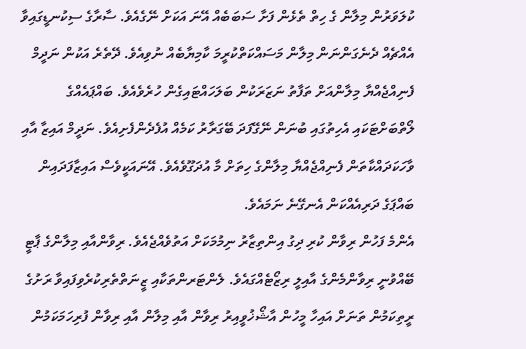ކުލަވަރުން މިލާން ގެ ހިތް ތެޅެން ފަށާ ސަބަބެއް އޭނަ އަކަށް ނޭގެއެވެ. ސާރާގެ ސިކުނޑީގައިވާ އެއްޗެއް ދެނެގަންނަން މިލާން މަސައްކަތްކުރީމަ ކާމިޔާބެއް ނުވިއެވެ. ދޭތެރެ އަކުން ނަދީމް ފެނިއްޖެއްޔާ މިލާންއަށް ތަފާތު ނަޒަރަކުން ބަލަހައްޓައިގެން ހުރެވެއެވެ. ބައްޕައެއްގެ ލޯތްބަށްޓަކައި އެހިތުގައި ބުނަން ނޭގޭފަދަ ބޭގަރާރު ކަމެއް އުފެދެންފެށިއެވެ. ނަދީމް އައިޒާ އާއި ވާހަކަދައްކާތަން ފެނިއްޖެއްޔާ މިލާންގެ ހިތަށް މާ އުދަގޫވެއެވެ. އޭނައަކީވެސް އައިޒާފަދައިން ބައްޕަގެ ދަރިއެއްކަން އެނގޭނެ ނަމައެވެ.
އެންމެ ފަހުން ރިވާން ކުރި ދިގު އިންތިޒާރު ނިމުމަކަށް އަތުވެއްޖެއެވެ. ރިވާންއާއި މިލާންގެ ޕާޓީ ބޭއްވުނީ ރިވާންމެންގެ އާއިލީ ރިޒޯޓެއްގައެވެ. ލެންޓަރންތަކާއި ޒީނަތްތެރިކުރެވިފައިވާ ރަށުގެ ރީތިކަމުން ތަނަށް އައިހާ މީހުން އާޝޯޚުވީއިރު ރިވާން އާއި މިލާން އާއި ރިވާން ފުރިހަމަކަމުން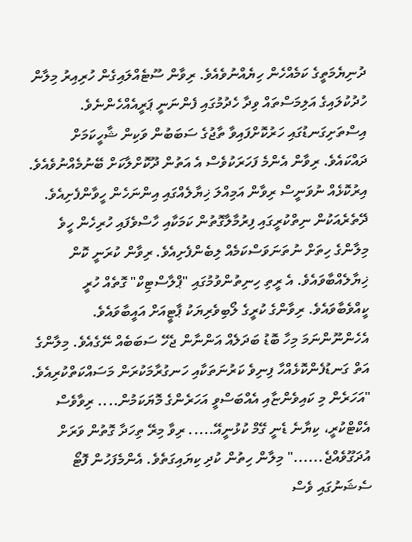ދުނިޔެމަތީގެ ކަމެއްހެން ހިޔެއްނުވެއެވެ. ރިވާން ސޫޓެއްލައިގެން ހުރިއިރު މިލާން ހުދުކުލައިގެ އަލިމަސްތައް ވިދާ ހެދުމުގައި ފެންނަނީ ޕަރީއެއްހެންނެވެ. އިސްތަށިގަނޑުގައި ހަރުކޮށްފައިވާ ތާޖުގެ ސަބަބުން ވަކިން ޝާހީކަމަށް ދައްކައެވެ. ރިވާން އެންމެ ފަހަރަކުވެސް އެ އަތުން ދޫކޮށްލާކަށް ބޭނުމެއްނުވެއެވެ. އިރުކޮޅެއް ނުވަނީސް ރިވާން އަމިއްލަ ޚިޔާލެއްގައި އިންނަހެން ހީވާންފެށިއެވެ. ދޭތެރެއަކުން ނިތްކުރީގައި ފިރުމާލާގޮތުން ކަމަކާއި ހާސްވެފައި ހުރިހެން ހީވެ މިލާންގެ ހިތަށް ނުތަނަވަސްކަމެއް ލިބެންފެށިއެވެ. ރިވާން ކުރަނީ ކޮން ޚިޔާލެއްބާވައެވެ. އެ ރީތި ހިނިތުންވުމުގައި "ޕްލާސްޓިކް" ގޮތެއް ހުރީ ކީއްވެބާވައެވެ. ރިވާންގެ ކުރީގެ ލޯބިވެރިޔަކު ޕާޓީއަށް އައީބާވައެވެ. އެހެންނޫންނަމަ މިހާ ބޮޑު ބަދަލެއް އަންނާން ޖެހޭ ސަބަބެއް ނޭގެއެވެ. މިލާންގެ އަތް ގަނޑުފެންކޮޅެއްހާ ފިނިވެ ކަރުނަތަކާއި ހަނގުރާމަކުރަން މަސައްކަތްކުރިއެވެ.
"އަހަރެން މި ކައިވެންޏާއި އެއްބަސްވީ އަހަރެންގެ މޮޔަކަމުން.... ރިވާވެސް އެކްޓްކުރީ، ކިޔާނެ ޑެނީ ގޭމް ކުޅުނީއޭ..... ރިވާ މިރޭ ތިހަދާ ގޮތުން ވަރަށް އުދަގޫވެއްޖެ......" މިލާން ހިތުން ކުދި ކިޔައިގަތެވެ. އެންމެފަހުން ފޮޓޯ ސެޝަނުގައި ވެސް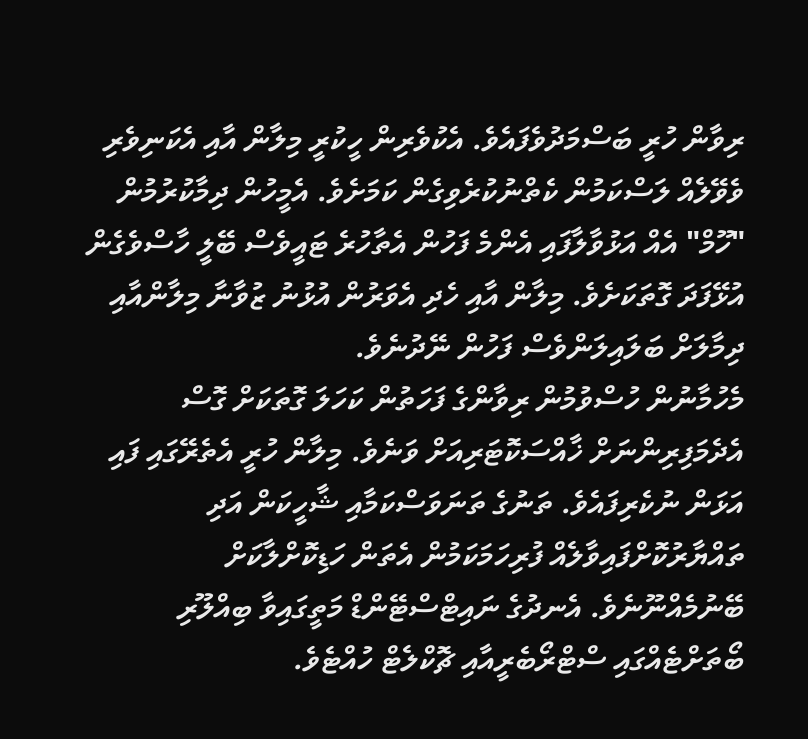ރިވާން ހުރީ ބަސްމަދުވެފައެވެ. އެކުވެރިން ހީކުރީ މިލާން އާއި އެކަނިވެރި ވެވޭލެއް ލަސްކަމުން ކެތްނުކުރެވިގެން ކަމަށެވެ. އެމީހުން ދިމާކުރުމުން "ހޫމް" އެއް އަޅުވާލާފައި އެންމެ ފަހުން އެތާހުރެ ޓައީވެސް ބޭލީ ހާސްވެގެން އުޅޭފަދަ ގޮތަކަށެވެ. މިލާން އާއި ހެދި އެވަރުން އުޅުނު ޒުވާނާ މިލާންއާއި ދިމާލަށް ބަލައިލަންވެސް ފަހުން ނޭދުނެވެ.
މެހުމާނުން ހުސްވުމުން ރިވާންގެ ފަހަތުން ކަހަލަ ގޮތަކަށް ގޮސް އެދެމަފިރިންނަށް ޚާއްސަކޮޓަރިއަށް ވަނެވެ. މިލާން ހުރީ އެތެރޭގައި ފައި އަޅަން ނުކެރިފައެވެ. ތަނުގެ ތަނަވަސްކަމާއި ޝާހީކަން އަދި ތައްޔާރުކޮށްފައިވާލެއް ފުރިހަމަކަމުން އެތަން ހަޑިކޮށްލާކަށް ބޭނުމެއްނޫނެވެ. އެނދުގެ ނައިޓްސްޓޭންޑް މަތީގައިވާ ބިއްލޫރި ބޯތަށްޓެއްގައި ސްޓްރޯބެރީއާއި ޗޮކްލެޓް ހުއްޓެވެ.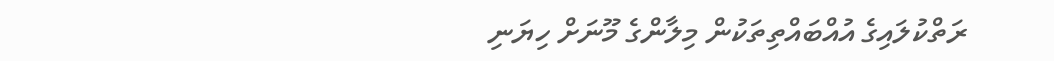ރަތްކުލައިގެ އުއްބައްތިތަކުން މިލާންގެ މޫނަށް ހިޔަނި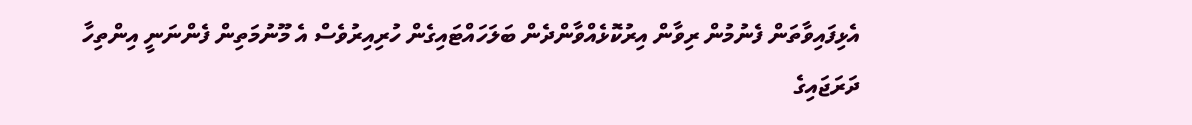އެޅިފައިވާތަން ފެނުމުން ރިވާން އިރުކޮޅެއްވާންދެން ބަލަހައްޓައިގެން ހުރިއިރުވެސް އެ މޫނުމަތިން ފެންނަނީ އިންތިހާ ދަރަޖައިގެ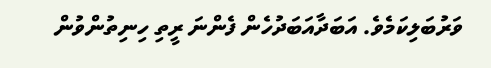ވަރުބަލިކަމެވެ. އަބަދާއަބަދުހެން ފެންނަ ރީތި ހިނިތުންވުން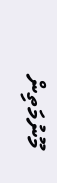މޫނުމަތިން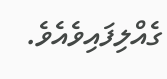ގެއްލިފައިވެއެވެ.